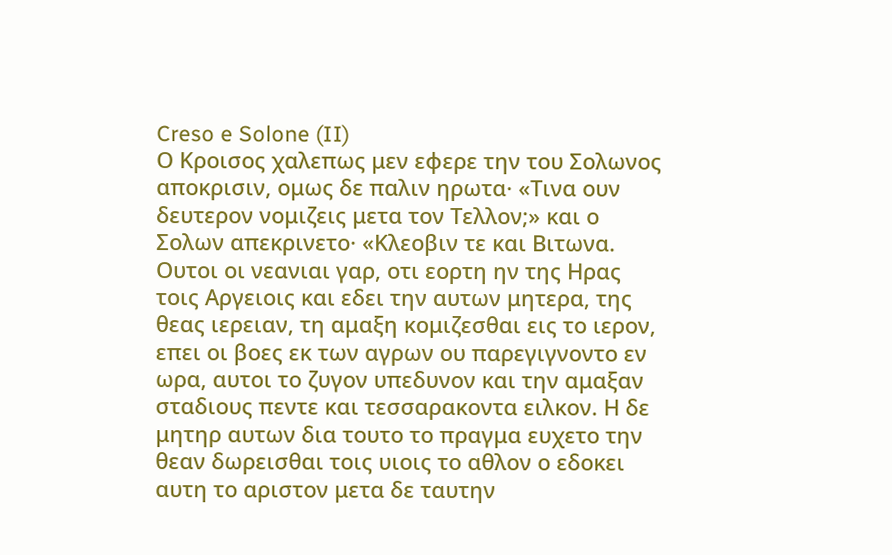Creso e Solone (II)
Ο Κροισος χαλεπως μεν εφερε την του Σολωνος αποκρισιν, ομως δε παλιν ηρωτα· «Τινα ουν δευτερον νομιζεις μετα τον Τελλον;» και ο Σολων απεκρινετο· «Κλεοβιν τε και Βιτωνα. Ουτοι οι νεανιαι γαρ, οτι εορτη ην της Ηρας τοις Αργειοις και εδει την αυτων μητερα, της θεας ιερειαν, τη αμαξη κομιζεσθαι εις το ιερον, επει οι βοες εκ των αγρων ου παρεγιγνοντο εν ωρα, αυτοι το ζυγον υπεδυνον και την αμαξαν σταδιους πεντε και τεσσαρακοντα ειλκον. Η δε μητηρ αυτων δια τουτο το πραγμα ευχετο την θεαν δωρεισθαι τοις υιοις το αθλον ο εδοκει αυτη το αριστον μετα δε ταυτην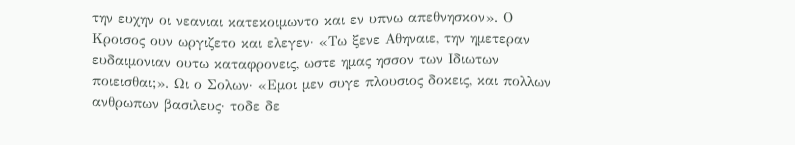την ευχην οι νεανιαι κατεκοιμωντο και εν υπνω απεθνησκον». Ο Κροισος ουν ωργιζετο και ελεγεν· «Τω ξενε Αθηναιε, την ημετεραν ευδαιμονιαν ουτω καταφρονεις, ωστε ημας ησσον των Ιδιωτων ποιεισθαι;». Ωι ο Σολων· «Εμοι μεν συγε πλουσιος δοκεις, και πολλων ανθρωπων βασιλευς· τοδε δε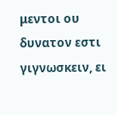μεντοι ου δυνατον εστι γιγνωσκειν, ει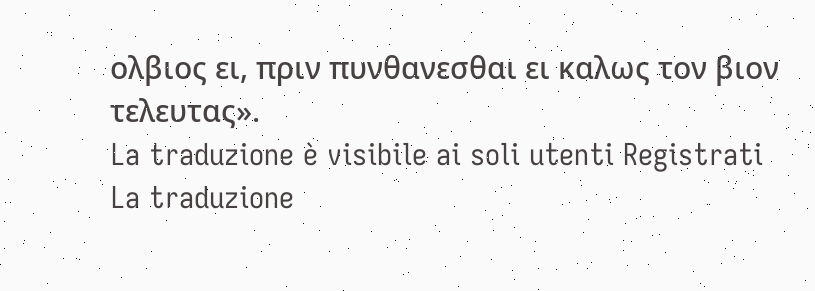ολβιος ει, πριν πυνθανεσθαι ει καλως τον βιον τελευτας».
La traduzione è visibile ai soli utenti Registrati
La traduzione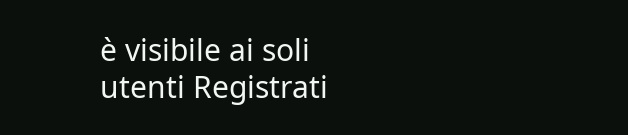è visibile ai soli utenti Registrati